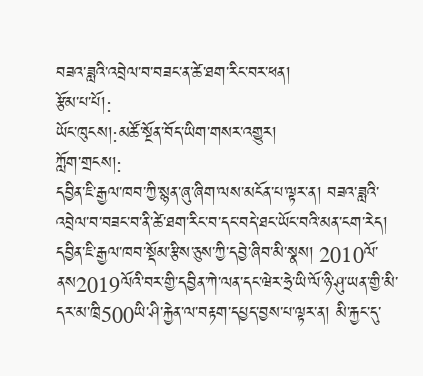བཟའ་ཟླའི་འབྲེལ་བ་བཟང་ན་ཚེ་ཐག་རིང་བར་ཕན།
རྩོམ་པ་པོ།:
ཡོང་ཁུངས།:མཚོ་སྔོན་བོད་ཡིག་གསར་འགྱུར།
ཀློག་གྲངས།:
དབྱིན་ཇི་རྒྱལ་ཁབ་ཀྱི་སྙན་ཞུ་ཞིག་ལས་མངོན་པ་ལྟར་ན། བཟའ་ཟླའི་འབྲེལ་བ་བཟང་བ་ནི་ཚེ་ཐག་རིང་བ་དང་བདེ་ཐང་ཡོང་བའི་མན་ངག་རེད།
དབྱིན་ཇི་རྒྱལ་ཁབ་སྡོམ་རྩིས་ཅུས་ཀྱི་དབྱེ་ཞིབ་མི་སྣས། 2010ལོ་ནས2019ལོའི་བར་གྱི་དབྱིན་ཀེ་ལན་དང་ཝེར་ཧྲེ་ཡི་ལོ་ཉི་ཤུ་ཡན་གྱི་མི་དར་མ་ཁྲི500ཡི་ཤི་རྐྱེན་ལ་བརྟག་དཔྱད་བྱས་པ་ལྟར་ན། མི་རྐྱང་དུ་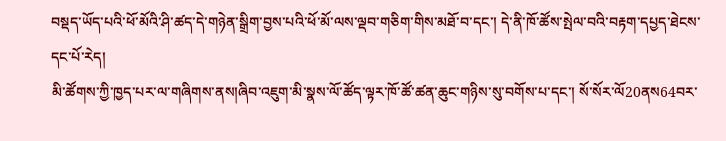བསྡད་ཡོད་པའི་ཕོ་མོའི་ཤི་ཚད་དེ་གཉེན་སྒྲིག་བྱས་པའི་ཕོ་མོ་ལས་ལྡབ་གཅིག་གིས་མཐོ་བ་དང་། དེ་ནི་ཁོ་ཚོས་སྤེལ་བའི་བརྟག་དཔྱད་ཐེངས་དང་པོ་རེད།
མི་ཚོགས་ཀྱི་ཁྱད་པར་ལ་གཞིགས་ནས།ཞིབ་འཇུག་མི་སྣས་ལོ་ཚོད་ལྟར་ཁོ་ཚོ་ཚན་ཆུང་གཉིས་སུ་བགོས་པ་དང་། སོ་སོར་ལོ20ནས64བར་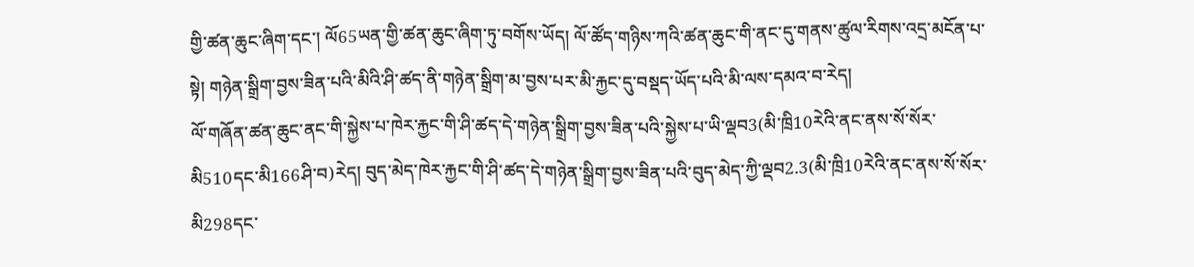གྱི་ཚན་ཆུང་ཞིག་དང་། ལོ65ཡན་གྱི་ཚན་ཆུང་ཞིག་ཏུ་བགོས་ཡོད། ལོ་ཚོད་གཉིས་ཀའི་ཚན་ཆུང་གི་ནང་དུ་གནས་ཚུལ་རིགས་འདྲ་མངོན་པ་སྟེ། གཉེན་སྒྲིག་བྱས་ཟིན་པའི་མིའི་ཤི་ཚད་ནི་གཉེན་སྒྲིག་མ་བྱས་པར་མི་རྐྱང་དུ་བསྡད་ཡོད་པའི་མི་ལས་དམའ་བ་རེད།
ལོ་གཞོན་ཚན་ཆུང་ནང་གི་སྐྱེས་པ་ཁེར་རྐྱང་གི་ཤི་ཚད་དེ་གཉེན་སྒྲིག་བྱས་ཟིན་པའི་སྐྱེས་པ་ཡི་ལྡབ3(མི་ཁྲི10རེའི་ནང་ནས་སོ་སོར་མི510དང་མི166ཤི་བ)རེད། བུད་མེད་ཁེར་རྐྱང་གི་ཤི་ཚད་དེ་གཉེན་སྒྲིག་བྱས་ཟིན་པའི་བུད་མེད་ཀྱི་ལྡབ2.3(མི་ཁྲི10རེའི་ནང་ནས་སོ་སོར་མི298དང་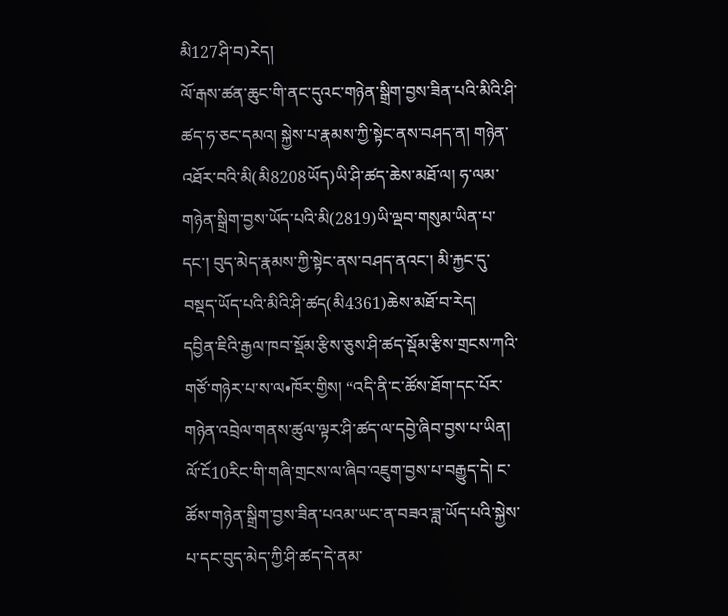མི127ཤི་བ)རེད།
ལོ་རྒས་ཚན་ཆུང་གི་ནང་དུའང་གཉེན་སྒྲིག་བྱས་ཟིན་པའི་མིའི་ཤི་ཚད་ཧ་ཅང་དམའ། སྐྱེས་པ་རྣམས་ཀྱི་སྟེང་ནས་བཤད་ན། གཉེན་འཐོར་བའི་མི(མི8208ཡོད)ཡི་ཤི་ཚད་ཆེས་མཐོ་ལ། ཧ་ལམ་གཉེན་སྒྲིག་བྱས་ཡོད་པའི་མི(2819)ཡི་ལྡབ་གསུམ་ཡིན་པ་དང་། བུད་མེད་རྣམས་ཀྱི་སྟེང་ནས་བཤད་ནའང་། མི་རྐྱང་དུ་བསྡད་ཡོད་པའི་མིའི་ཤི་ཚད(མི4361)ཆེས་མཐོ་བ་རེད།
དབྱིན་ཇིའི་རྒྱལ་ཁབ་སྡོམ་རྩིས་ཅུས་ཤི་ཚད་སྡོམ་རྩིས་གྲངས་ཀའི་གཙོ་གཉེར་པ་ས་ལ•ཁོར་གྱིས། “འདི་ནི་ང་ཚོས་ཐོག་དང་པོར་གཉེན་འབྲེལ་གནས་ཚུལ་ལྟར་ཤི་ཚད་ལ་དབྱེ་ཞིབ་བྱས་པ་ཡིན། ལོ་ངོ10རིང་གི་གཞི་གྲངས་ལ་ཞིབ་འཇུག་བྱས་པ་བརྒྱུད་དེ། ང་ཚོས་གཉེན་སྒྲིག་བྱས་ཟིན་པའམ་ཡང་ན་བཟའ་ཟླ་ཡོད་པའི་སྐྱེས་པ་དང་བུད་མེད་ཀྱི་ཤི་ཚད་དེ་ནམ་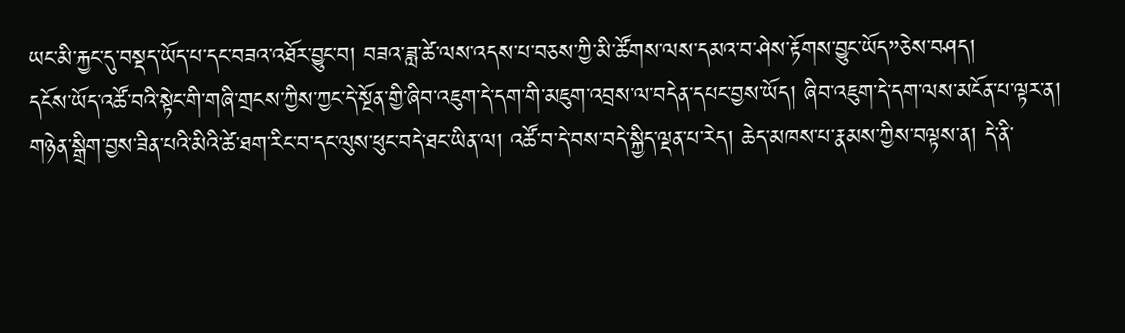ཡང་མི་རྐྱང་དུ་བསྡད་ཡོད་པ་དང་བཟའ་འཐོར་བྱུང་བ། བཟའ་ཟླ་ཚེ་ལས་འདས་པ་བཅས་ཀྱི་མི་ཚོགས་ལས་དམའ་བ་ཤེས་རྟོགས་བྱུང་ཡོད”ཅེས་བཤད།
དངོས་ཡོད་འཚོ་བའི་སྟེང་གི་གཞི་གྲངས་ཀྱིས་ཀྱང་དེ་སྔོན་གྱི་ཞིབ་འཇུག་དེ་དག་གི་མཇུག་འབྲས་ལ་བདེན་དཔང་བྱས་ཡོད། ཞིབ་འཇུག་དེ་དག་ལས་མངོན་པ་ལྟར་ན། གཉེན་སྒྲིག་བྱས་ཟིན་པའི་མིའི་ཚེ་ཐག་རིང་བ་དང་ལུས་ཕུང་བདེ་ཐང་ཡིན་ལ། འཚོ་བ་དེ་བས་བདེ་སྐྱིད་ལྡན་པ་རེད། ཆེད་མཁས་པ་རྣམས་ཀྱིས་བལྟས་ན། དེ་ནི་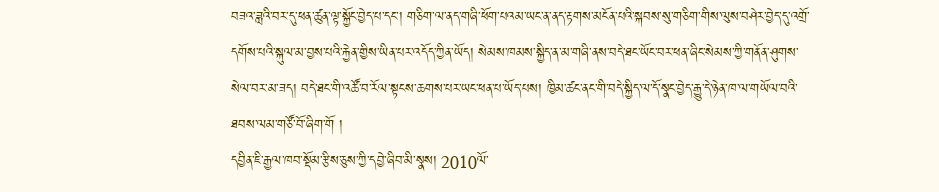བཟའ་ཟླའི་བར་དུ་ཕན་ཚུན་ལྟ་སྐྱོང་བྱེད་པ་དང་། གཅིག་ལ་ནད་གཞི་ཕོག་པའམ་ཡང་ན་ནད་རྟགས་མངོན་པའི་སྐབས་སུ་གཅིག་གིས་ལུས་བཤེར་བྱེད་དུ་འགྲོ་དགོས་པའི་སྐུལ་མ་བྱས་པའི་རྐྱེན་གྱིས་ཡིན་པར་འདོད་ཀྱིན་ཡོད། སེམས་ཁམས་སྐྱིད་ན་མ་གཞི་ནས་བདེ་ཐང་ཡོང་བར་ཕན་ཞིང་སེམས་ཀྱི་གནོན་ཤུགས་སེལ་བར་མ་ཟད། བདེ་ཐང་གི་འཚོ་བ་རོལ་སྟངས་ཆགས་པར་ཡང་ཕན་པ་ཡོད་པས། ཁྱིམ་ཚང་ནང་གི་བདེ་སྐྱིད་ལ་དོ་སྣང་བྱེད་རྒྱུ་དེ་ཉེན་ཁ་ལ་གཡོལ་བའི་ཐབས་ལམ་གཙོ་བོ་ཞིག་གོ །
དབྱིན་ཇི་རྒྱལ་ཁབ་སྡོམ་རྩིས་ཅུས་ཀྱི་དབྱེ་ཞིབ་མི་སྣས། 2010ལོ་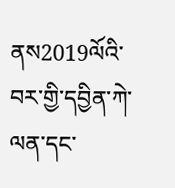ནས2019ལོའི་བར་གྱི་དབྱིན་ཀེ་ལན་དང་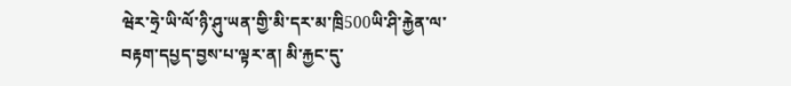ཝེར་ཧྲེ་ཡི་ལོ་ཉི་ཤུ་ཡན་གྱི་མི་དར་མ་ཁྲི500ཡི་ཤི་རྐྱེན་ལ་བརྟག་དཔྱད་བྱས་པ་ལྟར་ན། མི་རྐྱང་དུ་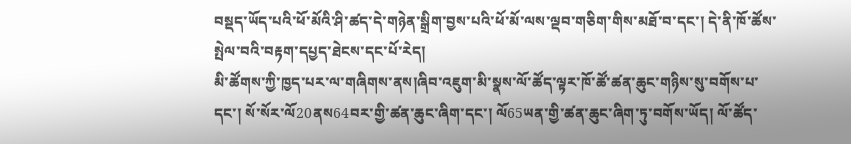བསྡད་ཡོད་པའི་ཕོ་མོའི་ཤི་ཚད་དེ་གཉེན་སྒྲིག་བྱས་པའི་ཕོ་མོ་ལས་ལྡབ་གཅིག་གིས་མཐོ་བ་དང་། དེ་ནི་ཁོ་ཚོས་སྤེལ་བའི་བརྟག་དཔྱད་ཐེངས་དང་པོ་རེད།
མི་ཚོགས་ཀྱི་ཁྱད་པར་ལ་གཞིགས་ནས།ཞིབ་འཇུག་མི་སྣས་ལོ་ཚོད་ལྟར་ཁོ་ཚོ་ཚན་ཆུང་གཉིས་སུ་བགོས་པ་དང་། སོ་སོར་ལོ20ནས64བར་གྱི་ཚན་ཆུང་ཞིག་དང་། ལོ65ཡན་གྱི་ཚན་ཆུང་ཞིག་ཏུ་བགོས་ཡོད། ལོ་ཚོད་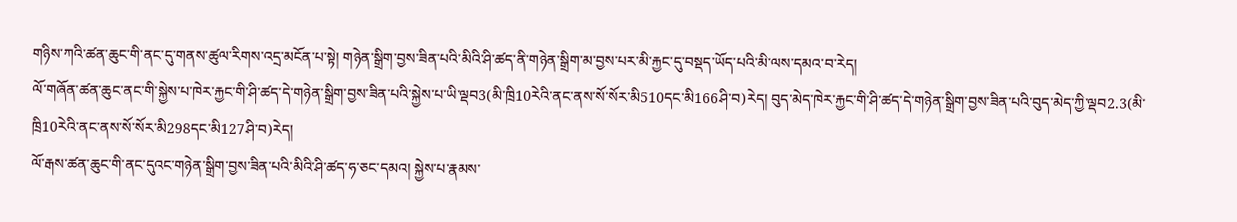གཉིས་ཀའི་ཚན་ཆུང་གི་ནང་དུ་གནས་ཚུལ་རིགས་འདྲ་མངོན་པ་སྟེ། གཉེན་སྒྲིག་བྱས་ཟིན་པའི་མིའི་ཤི་ཚད་ནི་གཉེན་སྒྲིག་མ་བྱས་པར་མི་རྐྱང་དུ་བསྡད་ཡོད་པའི་མི་ལས་དམའ་བ་རེད།
ལོ་གཞོན་ཚན་ཆུང་ནང་གི་སྐྱེས་པ་ཁེར་རྐྱང་གི་ཤི་ཚད་དེ་གཉེན་སྒྲིག་བྱས་ཟིན་པའི་སྐྱེས་པ་ཡི་ལྡབ3(མི་ཁྲི10རེའི་ནང་ནས་སོ་སོར་མི510དང་མི166ཤི་བ)རེད། བུད་མེད་ཁེར་རྐྱང་གི་ཤི་ཚད་དེ་གཉེན་སྒྲིག་བྱས་ཟིན་པའི་བུད་མེད་ཀྱི་ལྡབ2.3(མི་ཁྲི10རེའི་ནང་ནས་སོ་སོར་མི298དང་མི127ཤི་བ)རེད།
ལོ་རྒས་ཚན་ཆུང་གི་ནང་དུའང་གཉེན་སྒྲིག་བྱས་ཟིན་པའི་མིའི་ཤི་ཚད་ཧ་ཅང་དམའ། སྐྱེས་པ་རྣམས་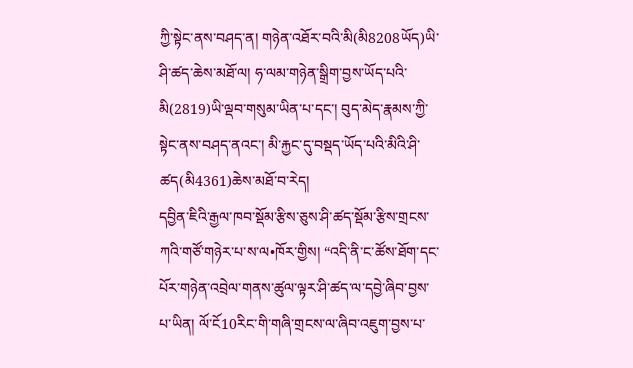ཀྱི་སྟེང་ནས་བཤད་ན། གཉེན་འཐོར་བའི་མི(མི8208ཡོད)ཡི་ཤི་ཚད་ཆེས་མཐོ་ལ། ཧ་ལམ་གཉེན་སྒྲིག་བྱས་ཡོད་པའི་མི(2819)ཡི་ལྡབ་གསུམ་ཡིན་པ་དང་། བུད་མེད་རྣམས་ཀྱི་སྟེང་ནས་བཤད་ནའང་། མི་རྐྱང་དུ་བསྡད་ཡོད་པའི་མིའི་ཤི་ཚད(མི4361)ཆེས་མཐོ་བ་རེད།
དབྱིན་ཇིའི་རྒྱལ་ཁབ་སྡོམ་རྩིས་ཅུས་ཤི་ཚད་སྡོམ་རྩིས་གྲངས་ཀའི་གཙོ་གཉེར་པ་ས་ལ•ཁོར་གྱིས། “འདི་ནི་ང་ཚོས་ཐོག་དང་པོར་གཉེན་འབྲེལ་གནས་ཚུལ་ལྟར་ཤི་ཚད་ལ་དབྱེ་ཞིབ་བྱས་པ་ཡིན། ལོ་ངོ10རིང་གི་གཞི་གྲངས་ལ་ཞིབ་འཇུག་བྱས་པ་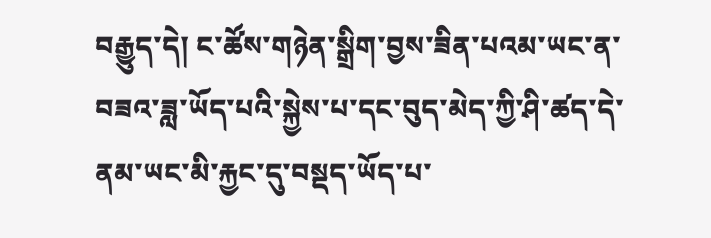བརྒྱུད་དེ། ང་ཚོས་གཉེན་སྒྲིག་བྱས་ཟིན་པའམ་ཡང་ན་བཟའ་ཟླ་ཡོད་པའི་སྐྱེས་པ་དང་བུད་མེད་ཀྱི་ཤི་ཚད་དེ་ནམ་ཡང་མི་རྐྱང་དུ་བསྡད་ཡོད་པ་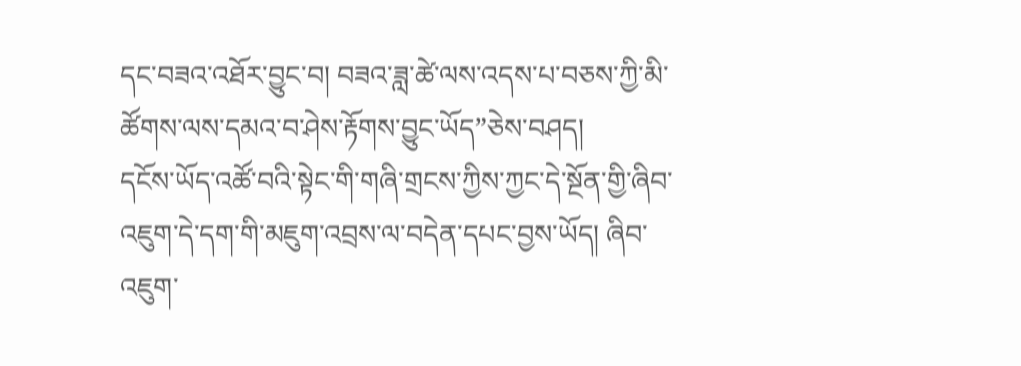དང་བཟའ་འཐོར་བྱུང་བ། བཟའ་ཟླ་ཚེ་ལས་འདས་པ་བཅས་ཀྱི་མི་ཚོགས་ལས་དམའ་བ་ཤེས་རྟོགས་བྱུང་ཡོད”ཅེས་བཤད།
དངོས་ཡོད་འཚོ་བའི་སྟེང་གི་གཞི་གྲངས་ཀྱིས་ཀྱང་དེ་སྔོན་གྱི་ཞིབ་འཇུག་དེ་དག་གི་མཇུག་འབྲས་ལ་བདེན་དཔང་བྱས་ཡོད། ཞིབ་འཇུག་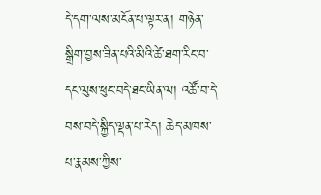དེ་དག་ལས་མངོན་པ་ལྟར་ན། གཉེན་སྒྲིག་བྱས་ཟིན་པའི་མིའི་ཚེ་ཐག་རིང་བ་དང་ལུས་ཕུང་བདེ་ཐང་ཡིན་ལ། འཚོ་བ་དེ་བས་བདེ་སྐྱིད་ལྡན་པ་རེད། ཆེད་མཁས་པ་རྣམས་ཀྱིས་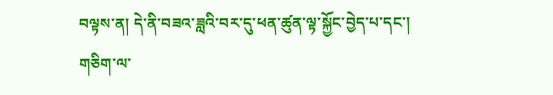བལྟས་ན། དེ་ནི་བཟའ་ཟླའི་བར་དུ་ཕན་ཚུན་ལྟ་སྐྱོང་བྱེད་པ་དང་། གཅིག་ལ་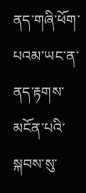ནད་གཞི་ཕོག་པའམ་ཡང་ན་ནད་རྟགས་མངོན་པའི་སྐབས་སུ་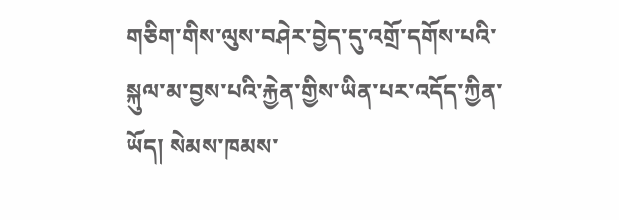གཅིག་གིས་ལུས་བཤེར་བྱེད་དུ་འགྲོ་དགོས་པའི་སྐུལ་མ་བྱས་པའི་རྐྱེན་གྱིས་ཡིན་པར་འདོད་ཀྱིན་ཡོད། སེམས་ཁམས་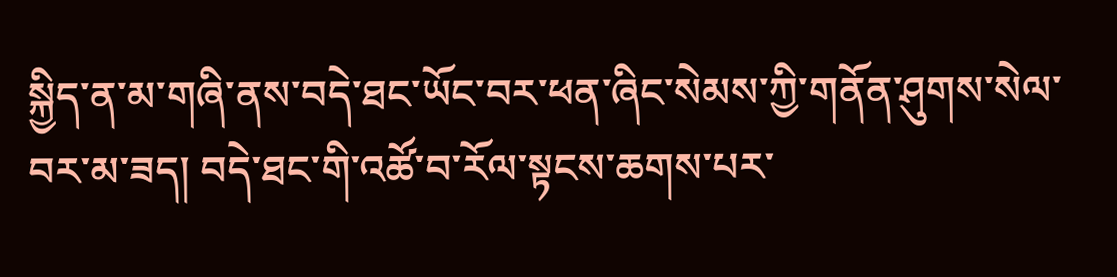སྐྱིད་ན་མ་གཞི་ནས་བདེ་ཐང་ཡོང་བར་ཕན་ཞིང་སེམས་ཀྱི་གནོན་ཤུགས་སེལ་བར་མ་ཟད། བདེ་ཐང་གི་འཚོ་བ་རོལ་སྟངས་ཆགས་པར་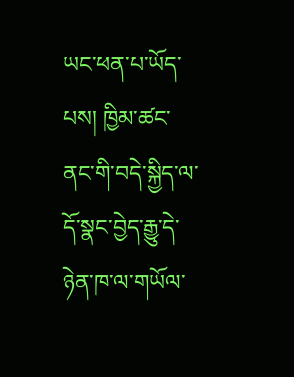ཡང་ཕན་པ་ཡོད་པས། ཁྱིམ་ཚང་ནང་གི་བདེ་སྐྱིད་ལ་དོ་སྣང་བྱེད་རྒྱུ་དེ་ཉེན་ཁ་ལ་གཡོལ་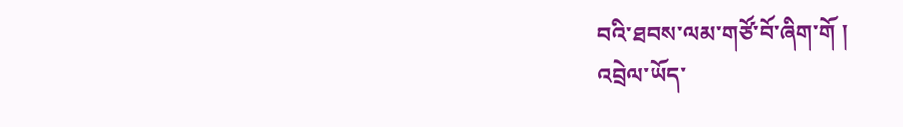བའི་ཐབས་ལམ་གཙོ་བོ་ཞིག་གོ །
འབྲེལ་ཡོད་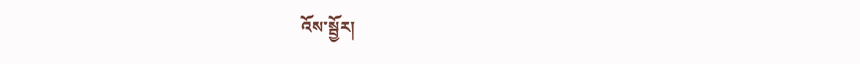འོས་སྦྱོར།